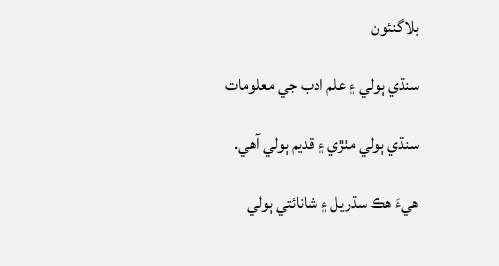بلاگنئون

سنڌي ٻولي ۽ علم ادب جي معلومات

سنڌي ٻولي مٺڙي ۽ قديم ٻولي آهي.

هيءَ هڪ سڌريل ۽ شانائتي ٻولي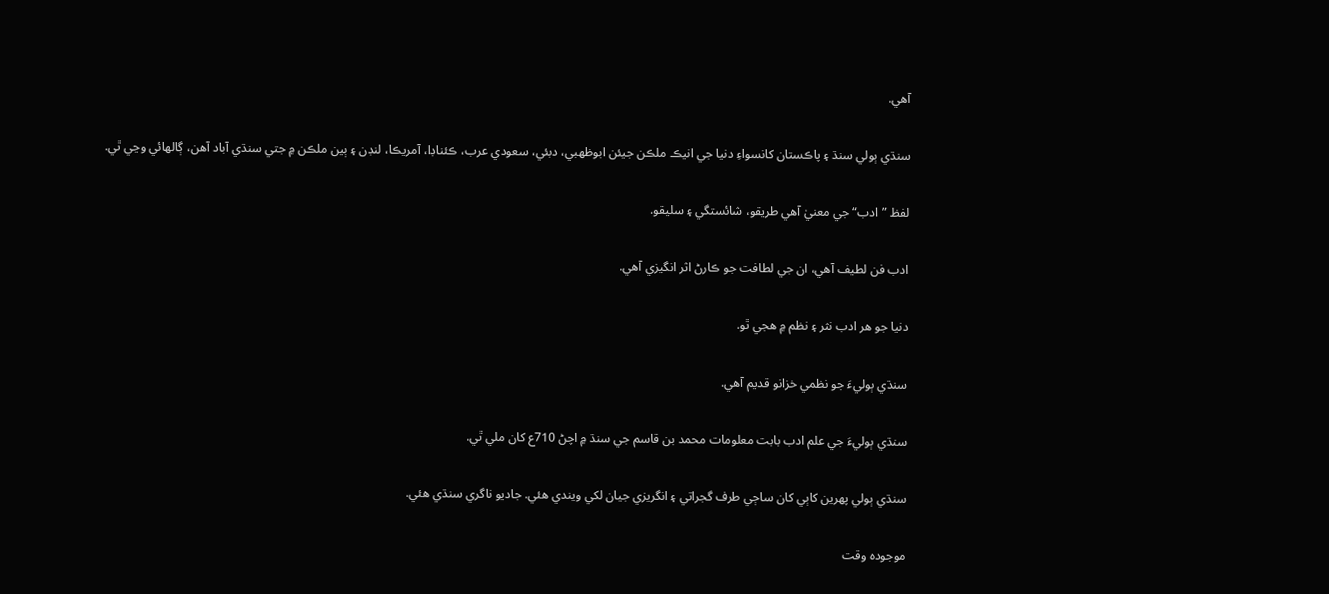آهي.

سنڌي ٻولي سنڌ ۽ پاڪستان کانسواءِ دنيا جي انيڪ ملڪن جيئن ابوظهبي، دبئي، سعودي عرب، ڪئناڊا، آمريڪا، لنڊن ۽ ٻين ملڪن ۾ جتي سنڌي آباد آهن، ڳالهائي وڃي ٿي.

لفظ ”ادب“ جي معنيٰ آهي طريقو، شائستگي ۽ سليقو.

ادب فن لطيف آهي، ان جي لطافت جو ڪارڻ اثر انگيزي آهي.

دنيا جو هر ادب نثر ۽ نظم ۾ هجي ٿو.

سنڌي ٻوليءَ جو نظمي خزانو قديم آهي.

سنڌي ٻوليءَ جي علم ادب بابت معلومات محمد بن قاسم جي سنڌ ۾ اچڻ 710ع کان ملي ٿي.

سنڌي ٻولي پهرين کاٻي کان ساڄي طرف گجراتي ۽ انگريزي جيان لکي ويندي هئي. جاديو ناگري سنڌي هئي.

موجوده وقت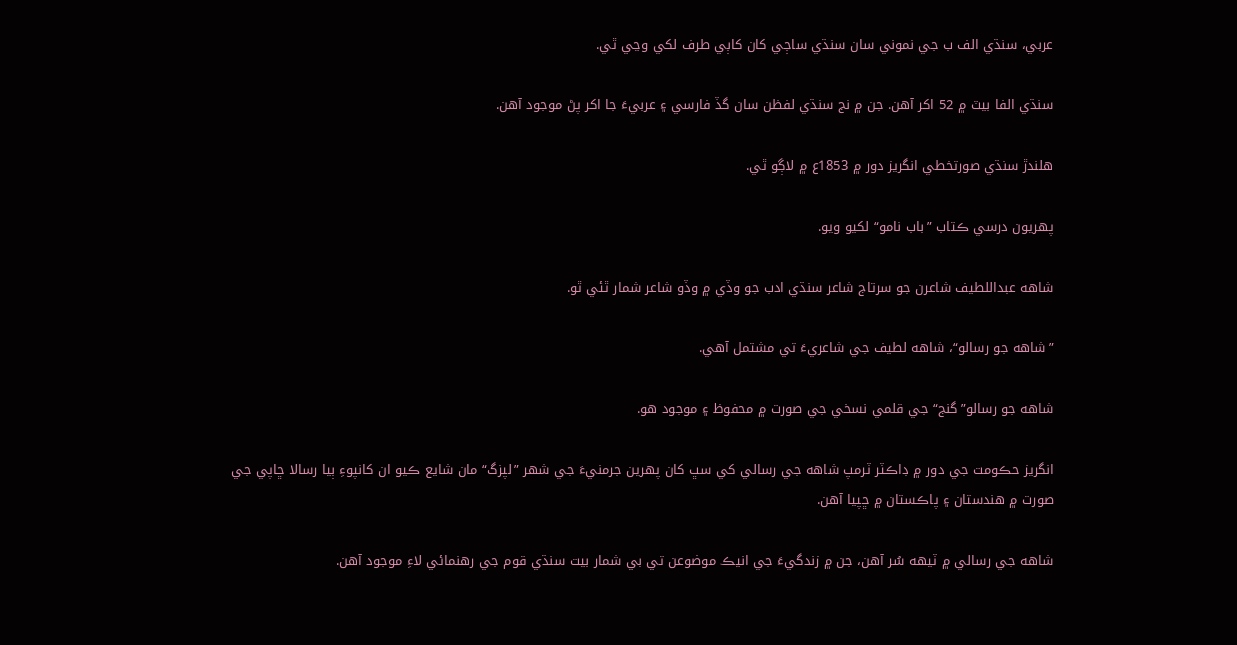عربي، سنڌي الف ب جي نموني سان سنڌي ساڄي کان کاٻي طرف لکي وڃي ٿي.

سنڌي الفا بيٽ ۾ 52 اکر آهن. جن ۾ نج سنڌي لفظن سان گڏ فارسي ۽ عربيءَ جا اکر پڻ موجود آهن.

هلندڙ سنڌي صورتخطي انگريز دور ۾ 1853ع ۾ لاڳو ٿي.

پهريون درسي ڪتاب ”باب نامو“ لکيو ويو.

شاهه عبداللطيف شاعرن جو سرتاج شاعر سنڌي ادب جو وڏي ۾ وڏو شاعر شمار ٿئي ٿو.

”شاهه جو رسالو“، شاهه لطيف جي شاعريءَ تي مشتمل آهي.

شاهه جو رسالو”گنج“ جي قلمي نسخي جي صورت ۾ محفوظ ۽ موجود هو.

انگريز حڪومت جي دور ۾ ڊاڪٽر ٽرمپ شاهه جي رسالي کي سڀ کان پهرين جرمنيءَ جي شهر ”لپزگ“ مان شايع ڪيو ان کانپوءِ ٻيا رسالا ڇاپي جي صورت ۾ هندستان ۽ پاڪستان ۾ ڇپيا آهن.

شاهه جي رسالي ۾ ٽيهه سُر آهن، جن ۾ زندگيءَ جي انيڪ موضوعن تي بي شمار بيت سنڌي قوم جي رهنمائي لاءِ موجود آهن.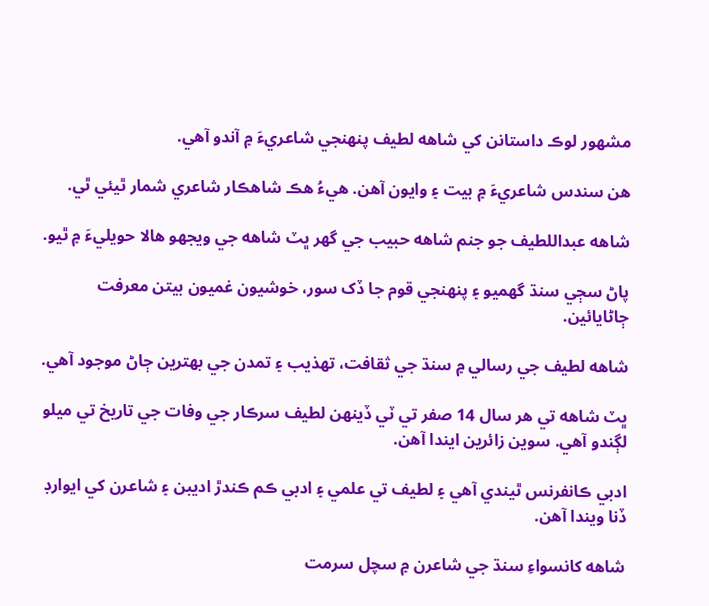مشهور لوڪ داستانن کي شاهه لطيف پنهنجي شاعريءَ ۾ آندو آهي.

هن سندس شاعريءَ ۾ بيت ۽ وايون آهن. هيءُ هڪ شاهڪار شاعري شمار ٿيئي ٿي.

شاهه عبداللطيف جو جنم شاهه حبيب جي گهر ڀٽ شاهه جي ويجهو هالا حويليءَ ۾ ٿيو.

پاڻ سڄي سنڌ گهميو ۽ پنهنجي قوم جا ڏک سور، خوشيون غميون بيتن معرفت ڄاڻايائين.

شاهه لطيف جي رسالي ۾ سنڌ جي ثقافت، تهذيب ۽ تمدن جي بهترين ڄاڻ موجود آهي.

ڀٽ شاهه تي هر سال 14 صفر تي ٽي ڏينهن لطيف سرڪار جي وفات جي تاريخ تي ميلو لڳندو آهي. سوين زائرين ايندا آهن.

ادبي ڪانفرنس ٿيندي آهي ۽ لطيف تي علمي ۽ ادبي ڪم ڪندڙ اديبن ۽ شاعرن کي ايوارڊ ڏنا ويندا آهن.

شاهه کانسواءِ سنڌ جي شاعرن ۾ سچل سرمت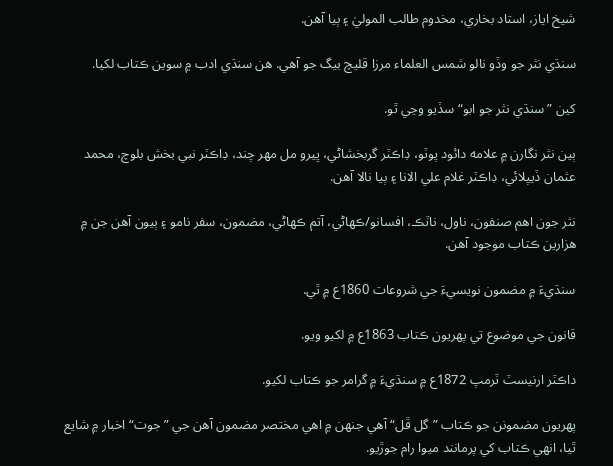شيخ اياز، استاد بخاري، مخدوم طالب الموليٰ ۽ ٻيا آهن.

سنڌي نثر جو وڏو نالو شمس العلماء مرزا قليچ بيگ جو آهي. هن سنڌي ادب ۾ سوين ڪتاب لکيا.

کين ”سنڌي نثر جو ابو“ سڏيو وڃي ٿو.

ٻين نثر نگارن ۾ علامه دائود پوٽو، ڊاڪٽر گربخشاڻي، ڀيرو مل مهر چند، ڊاڪٽر نبي بخش بلوچ، محمد عثمان ڏيپلائي، ڊاڪٽر غلام علي الانا ۽ ٻيا نالا آهن.

نثر جون اهم صنفون، ناول، ناٽڪ، افسانو/ڪهاڻي، آتم ڪهاڻي، مضمون، سفر نامو ۽ ٻيون آهن جن ۾ هزارين ڪتاب موجود آهن.

سنڌيءَ ۾ مضمون نويسيءَ جي شروعات 1860ع ۾ ٿي.

قانون جي موضوع تي پهريون ڪتاب 1863ع ۾ لکيو ويو.

داڪٽر ارنيسٽ ٽرمپ 1872ع ۾ سنڌيءَ ۾ گرامر جو ڪتاب لکيو.

پهريون مضمونن جو ڪتاب ”گل ڦل“ آهي جنهن ۾ اهي مختصر مضمون آهن جي ”جوت“ اخبار ۾ شايع ٿيا، انهي ڪتاب کي پرمانند ميوا رام جوڙيو.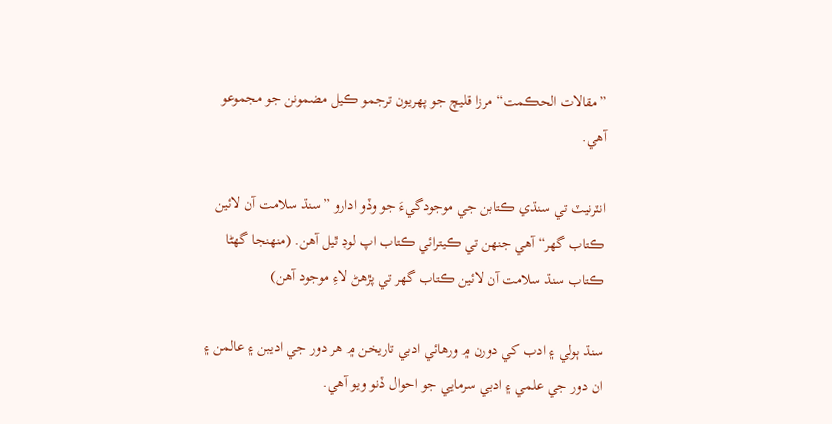”مقالات الحڪمت“ مرزا قليچ جو پهريون ترجمو ڪيل مضمونن جو مجموعو آهي.

انٽرنيٽ تي سنڌي ڪتابن جي موجودگيءَ جو وڏو ادارو ”سنڌ سلامت آن لائين ڪتاب گهر“ آهي جنهن تي ڪيترائي ڪتاب اپ لوڊ ٿيل آهن. (منهنجا گهڻا ڪتاب سنڌ سلامت آن لائين ڪتاب گهر تي پڙهڻ لاءِ موجود آهن)

سنڌ ٻولي ۽ ادب کي دورن ۾ ورهائي ادبي تاريخن ۾ هر دور جي اديبن ۽ عالمن ۽ ان دور جي علمي ۽ ادبي سرمايي جو احوال ڏنو ويو آهي.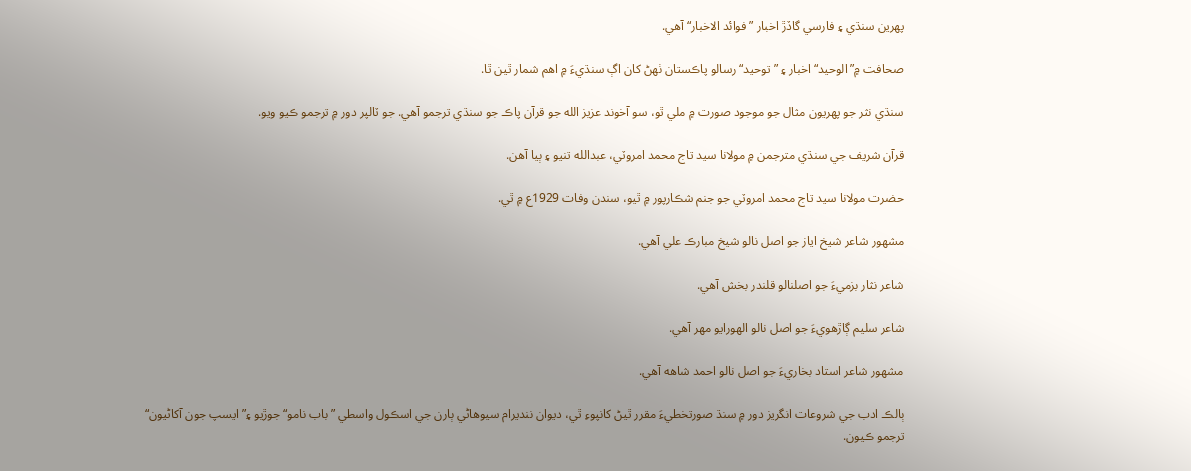پهرين سنڌي ۽ فارسي گاڏڙ اخبار ”فوائد الاخبار“ آهي.

صحافت ۾”الوحيد“ اخبار ۽ ”توحيد“ رسالو پاڪستان ٺهڻ کان اڳ سنڌيءَ ۾ اهم شمار ٿين ٿا.

سنڌي نثر جو پهريون مثال جو موجود صورت ۾ ملي ٿو، سو آخوند عزيز الله جو قرآن پاڪ جو سنڌي ترجمو آهي. جو ٽالپر دور ۾ ترجمو ڪيو ويو.

قرآن شريف جي سنڌي مترجمن ۾ مولانا سيد تاج محمد امروٽي، عبدالله تنيو ۽ ٻيا آهن.

حضرت مولانا سيد تاج محمد امروٽي جو جنم شڪارپور ۾ ٿيو، سندن وفات 1929ع ۾ ٿي.

مشهور شاعر شيخ اياز جو اصل نالو شيخ مبارڪ علي آهي.

شاعر نثار بزميءَ جو اصلنالو قلندر بخش آهي.

شاعر سليم ڳاڙهويءَ جو اصل نالو الهورايو مهر آهي.

مشهور شاعر استاد بخاريءَ جو اصل نالو احمد شاهه آهي.

ٻالڪ ادب جي شروعات انگريز دور ۾ سنڌ صورتخطيءَ مقرر ٿيڻ کانپوءِ ٿي، ديوان ننديرام سيوهاڻي ٻارن جي اسڪول واسطي ”باب نامو“ جوڙيو ۽”ايسپ جون آکاڻيون“ ترجمو ڪيون.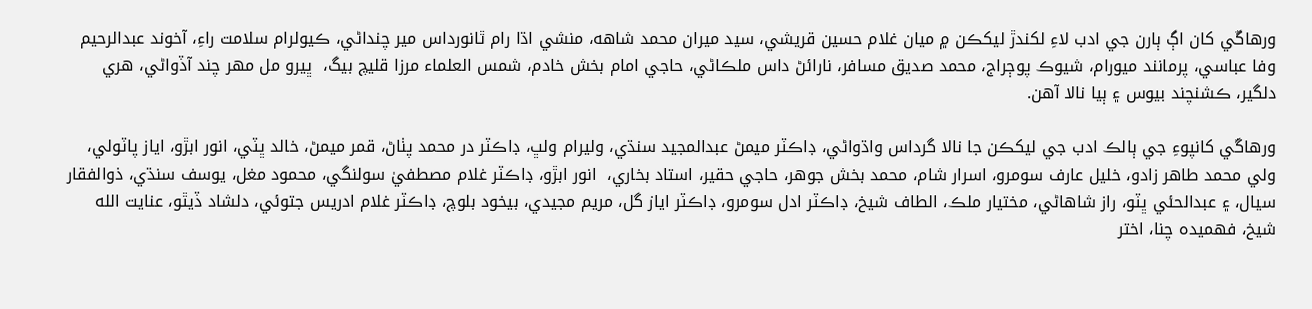ورهاڱي کان اڳ ٻارن جي ادب لاءِ لکندڙ ليکڪن ۾ ميان غلام حسين قريشي، سيد ميران محمد شاهه، منشي اڌا رام ٿانورداس مير چنداڻي، ڪيولرام سلامت راءِ، آخوند عبدالرحيم وفا عباسي، پرمانند ميورام، شيوڪ پوڄراج، محمد صديق مسافر، نارائڻ داس ملڪاڻي، حاجي امام بخش خادم، شمس العلماء مرزا قليچ بيگ،  ڀيرو مل مهر چند آڏواڻي، هري دلگير، ڪشنچند بيوس ۽ ٻيا نالا آهن.

ورهاڱي کانپوءِ جي ٻالڪ ادب جي ليکڪن جا نالا گرداس واڌواڻي، ڊاڪٽر ميمڻ عبدالمجيد سنڌي، وليرام ولڀ، ڊاڪٽر در محمد پٺاڻ، قمر ميمڻ، خالد ڀٽي، انور ابڙو، اياز پاٽولي، ولي محمد طاهر زادو، خليل عارف سومرو، اسرار شام، محمد بخش جوهر، حاجي حقير، استاد بخاري،  انور ابڙو، ڊاڪٽر غلام مصطفيٰ سولنگي، محمود مغل، يوسف سنڌي، ذوالفقار سيال، ۽ عبدالحئي ڀٽو، راز شاهاڻي، مختيار ملڪ، الطاف شيخ، ڊاڪٽر ادل سومرو، ڊاڪٽر اياز گل، مريم مجيدي، بيخود بلوچ، ڊاڪٽر غلام ادريس جتوئي، دلشاد ڏيٿو، عنايت الله شيخ، فهميده چنا، اختر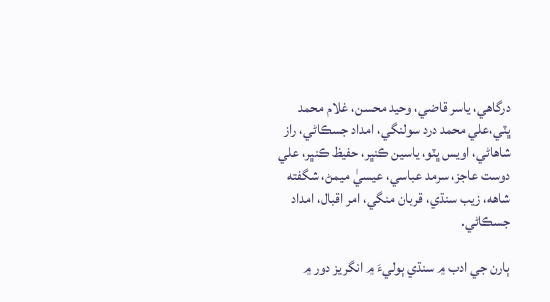درگاهي، ياسر قاضي، وحيد محسن، غلام محمد ڀٽي،علي محمد درد سولنگي، امداد جسڪاڻي، راز شاهاڻي، اويس ڀٽو، ياسين ڪنڀر، حفيظ ڪنڀر، علي دوست عاجز، سرمد عباسي، عيسيٰ ميمڻ، شگفته شاهه، زيب سنڌي، قربان منگي، امر اقبال، امداد جسڪاڻي.

ٻارن جي ادب ۾ سنڌي ٻوليءَ ۾ انگريز دور ۾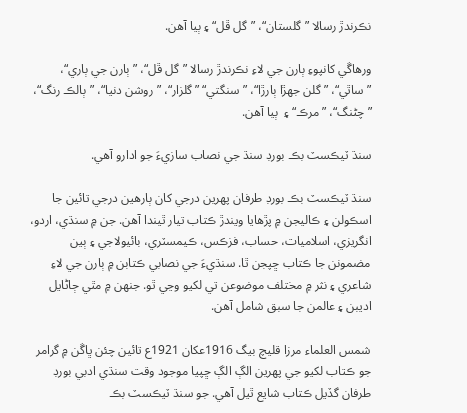نڪرندڙ رسالا ”گلستان“، ”گل ڦل“ ۽ ٻيا آهن.

ورهاڱي کانپوءِ ٻارن جي لاءِ نڪرندڙ رسالا ”گل ڦل“، ”ٻارن جي ٻاري“، ”ساٿي“، ”گلن جهڙا ٻارڙا“، ”سنگتي“ ”گلزار“، ”روشن دنيا“، ”ٻالڪ رنگ“، ”چڻنگ“، ”مرڪ“ ۽  ٻيا آهن.

سنڌ ٽيڪسٽ بڪ بورڊ سنڌ جي نصاب سازيءَ جو ادارو آهي.

سنڌ ٽيڪسٽ بڪ بورڊ طرفان پهرين درجي کان ٻارهين درجي تائين جا اسڪولن ۽ ڪاليجن ۾ پڙهايا ويندڙ ڪتاب تيار ٿيندا آهن. جن ۾ سنڌي، اردو، انگريزي، اسلاميات، حساب، فزڪس، ڪيمسٽري، بائيولاجي ۽ ٻين مضمونن جا ڪتاب ڇپجن ٿا. سنڌيءَ جي نصابي ڪتابن ۾ ٻارن جي لاءِ شاعري ۽ نثر ۾ مختلف موضوعن تي لکيو وڃي ٿو. جنهن ۾ مٿي ڄاڻايل اديبن ۽ عالمن جا سبق شامل آهن.

شمس العلماء مرزا قليچ بيگ 1916عکان 1921ع تائين چئن ڀاڱن ۾ گرامر جو ڪتاب لکيو جي پهرين الڳ الڳ ڇپيا موجود وقت سنڌي ادبي بورڊ طرفان گڏيل ڪتاب شايع ٿيل آهي. جو سنڌ ٽيڪسٽ بڪ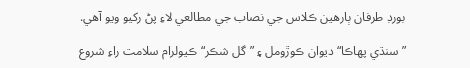بورڊ طرفان ٻارهين ڪلاس جي نصاب جي مطالعي لاءِ پڻ رکيو ويو آهي.

”سنڌي پهاڪا“ ديوان ڪوڙومل ۽ ”گل شڪر“ ڪيولرام سلامت راءِ شروع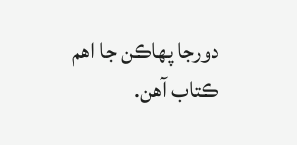دورجا پهاڪن جا اهم ڪتاب آهن.